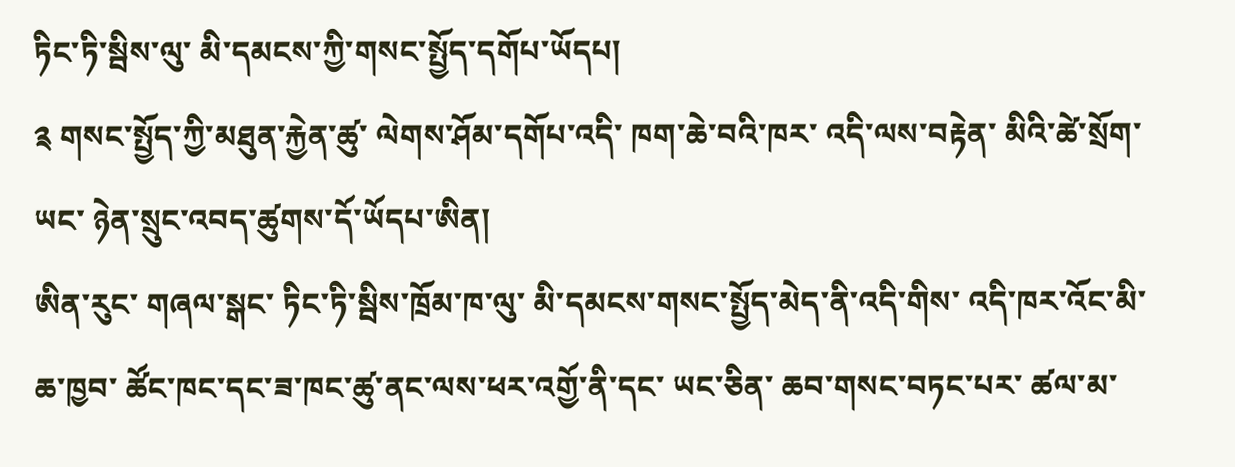ཏིང་ཏི་སྦིས་ལུ་ མི་དམངས་ཀྱི་གསང་སྤྱོད་དགོཔ་ཡོདཔ།
༉ གསང་སྤྱོད་ཀྱི་མཐུན་རྐྱེན་ཚུ་ ལེགས་ཤོམ་དགོཔ་འདི་ ཁག་ཆེ་བའི་ཁར་ འདི་ལས་བརྟེན་ མིའི་ཚེ་སྲོག་ཡང་ ཉེན་སྲུང་འབད་ཚུགས་དོ་ཡོདཔ་ཨིན།
ཨིན་རུང་ གཞལ་སྒང་ ཏིང་ཏི་སྦིས་ཁྲོམ་ཁ་ལུ་ མི་དམངས་གསང་སྤྱོད་མེད་ནི་འདི་གིས་ འདི་ཁར་འོང་མི་ཆ་ཁྱབ་ ཚོང་ཁང་དང་ཟ་ཁང་ཚུ་ནང་ལས་ཕར་འགྱོ་ནི་དང་ ཡང་ཅིན་ ཆབ་གསང་བཏང་པར་ ཚལ་མ་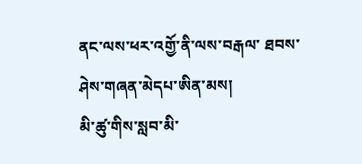ནང་ལས་ཕར་འགྱོ་ནི་ལས་བརྒལ་ ཐབས་ཤེས་གཞན་མེདཔ་ཨིན་མས།
མི་ཚུ་གིས་སླབ་མི་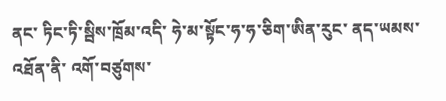ནང་ ཏིང་ཏི་སྦིས་ཁྲོམ་འདི་ ཧེ་མ་སྟོང་ཧ་ཧ་ཅིག་ཨིན་རུང་ ནད་ཡམས་འཐོན་ནི་ འགོ་བཙུགས་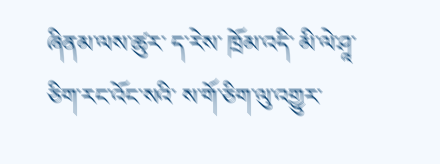ཞིནམ་ལས་ཚུར་ ད་རེས་ ཁྲོམ་འདི་ མི་ལེ་ཤཱ་ཅིག་རང་འོང་སའི་ ས་གོ་ཅིག་ལུ་འགྱུར་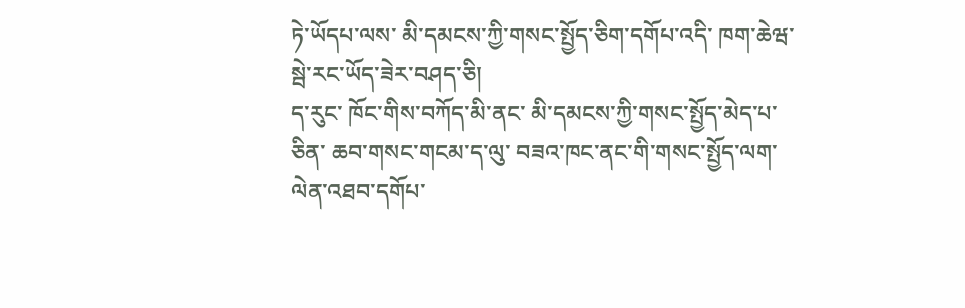ཏེ་ཡོདཔ་ལས་ མི་དམངས་ཀྱི་གསང་སྤྱོད་ཅིག་དགོཔ་འདི་ ཁག་ཆེཝ་སྦེ་རང་ཡོད་ཟེར་བཤད་ཅི།
ད་རུང་ ཁོང་གིས་བཀོད་མི་ནང་ མི་དམངས་ཀྱི་གསང་སྤྱོད་མེད་པ་ཅིན་ ཆབ་གསང་གངམ་ད་ལུ་ བཟའ་ཁང་ནང་གི་གསང་སྤྱོད་ལག་ལེན་འཐབ་དགོཔ་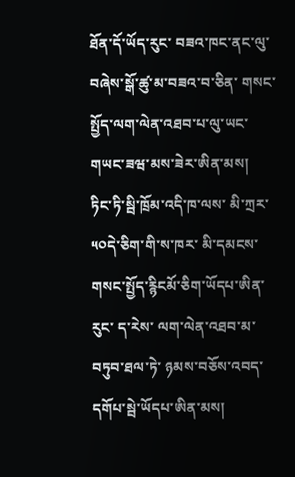ཐོན་དོ་ཡོད་རུང་ བཟའ་ཁང་ནང་ལུ་ བཞེས་སྒོ་ཚུ་མ་བཟའ་བ་ཅིན་ གསང་སྤྱོད་ལག་ལེན་འཐབ་པ་ལུ་ཡང་ གཡང་ཟཝ་མས་ཟེར་ཨིན་མས།
ཏིང་ཏི་སྦི་ཁྲོམ་འདི་ཁ་ལས་ མི་ཀྲར་༥༠དེ་ཅིག་གི་ས་ཁར་ མི་དམངས་གསང་སྤྱོད་རྙིངམོ་ཅིག་ཡོདཔ་ཨིན་རུང་ ད་རེས་ ལག་ལེན་འཐབ་མ་བཏུབ་ཐལ་ཏེ་ ཉམས་བཅོས་འབད་དགོཔ་སྦེ་ཡོདཔ་ཨིན་མས།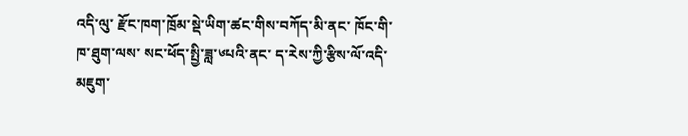འདི་ལུ་ རྫོང་ཁག་ཁྲོམ་སྡེ་ཡིག་ཚང་གིས་བཀོད་མི་ནང་ ཁོང་གི་ཁ་ཐུག་ལས་ སང་ཕོད་སྤྱི་ཟླ་༦པའི་ནང་ ད་རེས་ཀྱི་རྩིས་ལོ་འདི་ མཇུག་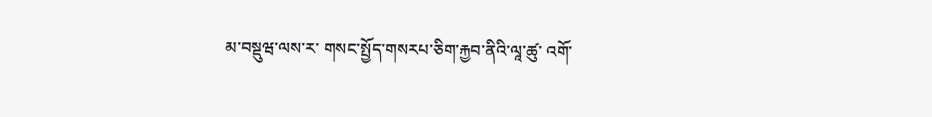མ་བསྡུཝ་ལས་ར་ གསང་སྤྱོད་གསརཔ་ཅིག་རྐྱབ་ནིའི་ལཱ་ཚུ་ འགོ་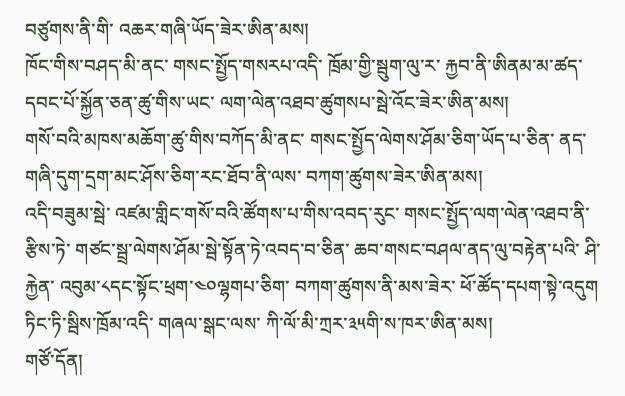བཙུགས་ནི་གི་ འཆར་གཞི་ཡོད་ཟེར་ཨིན་མས།
ཁོང་གིས་བཤད་མི་ནང་ གསང་སྤྱོད་གསརཔ་འདི་ ཁྲོམ་གྱི་སྦུག་ལུ་ར་ རྐྱབ་ནི་ཨིནམ་མ་ཚད་ དབང་པོ་སྐྱོན་ཅན་ཚུ་གིས་ཡང་ ལག་ལེན་འཐབ་ཚུགསཔ་སྦེ་འོང་ཟེར་ཨིན་མས།
གསོ་བའི་མཁས་མཆོག་ཚུ་གིས་བཀོད་མི་ནང་ གསང་སྤྱོད་ལེགས་ཤོམ་ཅིག་ཡོད་པ་ཅིན་ ནད་གཞི་དུག་དྲག་མང་ཤོས་ཅིག་རང་ཐོབ་ནི་ལས་ བཀག་ཚུགས་ཟེར་ཨིན་མས།
འདི་བཟུམ་སྦེ་ འཛམ་གླིང་གསོ་བའི་ཚོགས་པ་གིས་འབད་རུང་ གསང་སྤྱོད་ལག་ལེན་འཐབ་ནི་རྩིས་ཏེ་ གཙང་སྦྲ་ལེགས་ཤོམ་སྦེ་སྟོན་ཏེ་འབད་བ་ཅིན་ ཆབ་གསང་བཤལ་ནད་ལུ་བརྟེན་པའི་ ཤི་རྐྱེན་ འབུམ་༨དང་སྟོང་ཕྲག་༤༠ལྷགཔ་ཅིག་ བཀག་ཚུགས་ནི་མས་ཟེར་ ཕོ་ཚོད་དཔག་སྟེ་འདུག
ཏིང་ཏི་སྦིས་ཁྲོམ་འདི་ གཞལ་སྒང་ལས་ ཀི་ལོ་མི་ཀྲར་༣༥གི་ས་ཁར་ཨིན་མས།
གཙོ་དོན།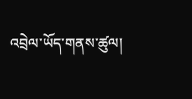འབྲེལ་ཡོད་གནས་ཚུལ།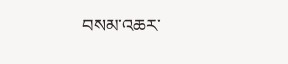བསམ་འཆར་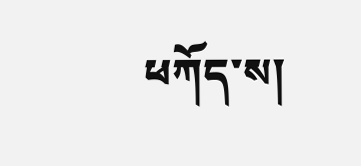ཕཀོད་ས།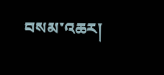བསམ་འཆར།